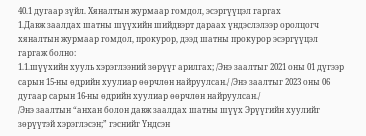40.1 дугаар зүйл. Хяналтын журмаар гомдол, эсэргүүцэл гаргах
1.Давж заалдах шатны шүүхийн шийдвэрт дараах үндэслэлээр оролцогч хяналтын журмаар гомдол, прокурор, дээд шатны прокурор эсэргүүцэл гаргаж болно:
1.1.шүүхийн хууль хэрэглээний зөрүүг арилгах; /Энэ заалтыг 2021 оны 01 дүгээр сарын 15-ны өдрийн хуулиар өөрчлөн найруулсан./ /Энэ заалтыг 2023 оны 06 дугаар сарын 16-ны өдрийн хуулиар өөрчлөн найруулсан./
/Энэ заалтын “анхан болон давж заалдах шатны шүүх Эрүүгийн хуулийг зөрүүтэй хэрэглэсэн;” гэснийг Үндсэн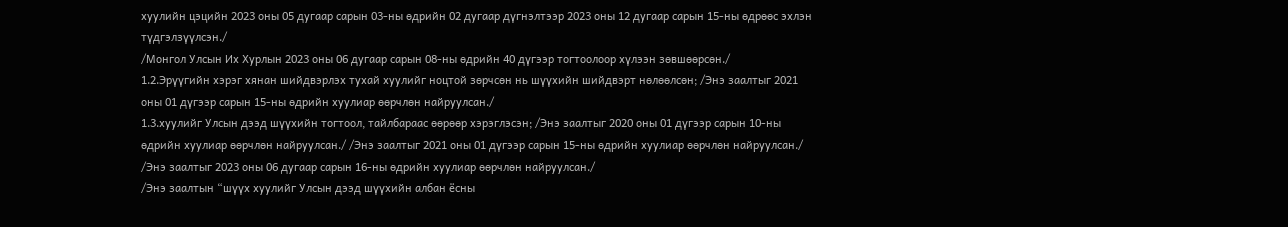хуулийн цэцийн 2023 оны 05 дугаар сарын 03-ны өдрийн 02 дугаар дүгнэлтээр 2023 оны 12 дугаар сарын 15-ны өдрөөс эхлэн түдгэлзүүлсэн./
/Монгол Улсын Их Хурлын 2023 оны 06 дугаар сарын 08-ны өдрийн 40 дүгээр тогтоолоор хүлээн зөвшөөрсөн./
1.2.Эрүүгийн хэрэг хянан шийдвэрлэх тухай хуулийг ноцтой зөрчсөн нь шүүхийн шийдвэрт нөлөөлсөн; /Энэ заалтыг 2021 оны 01 дүгээр сарын 15-ны өдрийн хуулиар өөрчлөн найруулсан./
1.3.хуулийг Улсын дээд шүүхийн тогтоол, тайлбараас өөрөөр хэрэглэсэн; /Энэ заалтыг 2020 оны 01 дүгээр сарын 10-ны өдрийн хуулиар өөрчлөн найруулсан./ /Энэ заалтыг 2021 оны 01 дүгээр сарын 15-ны өдрийн хуулиар өөрчлөн найруулсан./ /Энэ заалтыг 2023 оны 06 дугаар сарын 16-ны өдрийн хуулиар өөрчлөн найруулсан./
/Энэ заалтын “шүүх хуулийг Улсын дээд шүүхийн албан ёсны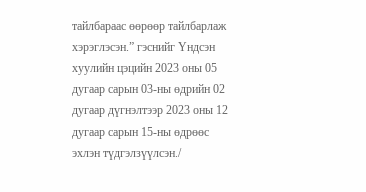тайлбараас өөрөөр тайлбарлаж хэрэглэсэн.” гэснийг Үндсэн хуулийн цэцийн 2023 оны 05 дугаар сарын 03-ны өдрийн 02 дугаар дүгнэлтээр 2023 оны 12 дугаар сарын 15-ны өдрөөс эхлэн түдгэлзүүлсэн./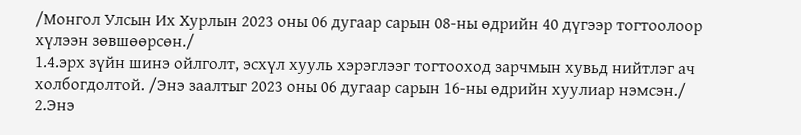/Монгол Улсын Их Хурлын 2023 оны 06 дугаар сарын 08-ны өдрийн 40 дүгээр тогтоолоор хүлээн зөвшөөрсөн./
1.4.эрх зүйн шинэ ойлголт, эсхүл хууль хэрэглээг тогтооход зарчмын хувьд нийтлэг ач холбогдолтой. /Энэ заалтыг 2023 оны 06 дугаар сарын 16-ны өдрийн хуулиар нэмсэн./
2.Энэ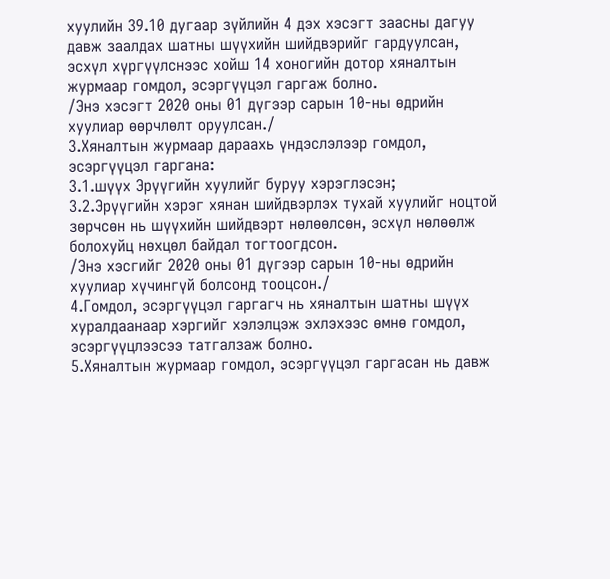хуулийн 39.10 дугаар зүйлийн 4 дэх хэсэгт заасны дагуу давж заалдах шатны шүүхийн шийдвэрийг гардуулсан, эсхүл хүргүүлснээс хойш 14 хоногийн дотор хяналтын журмаар гомдол, эсэргүүцэл гаргаж болно.
/Энэ хэсэгт 2020 оны 01 дүгээр сарын 10-ны өдрийн хуулиар өөрчлөлт оруулсан./
3.Хяналтын журмаар дараахь үндэслэлээр гомдол, эсэргүүцэл гаргана:
3.1.шүүх Эрүүгийн хуулийг буруу хэрэглэсэн;
3.2.Эрүүгийн хэрэг хянан шийдвэрлэх тухай хуулийг ноцтой зөрчсөн нь шүүхийн шийдвэрт нөлөөлсөн, эсхүл нөлөөлж болохуйц нөхцөл байдал тогтоогдсон.
/Энэ хэсгийг 2020 оны 01 дүгээр сарын 10-ны өдрийн хуулиар хүчингүй болсонд тооцсон./
4.Гомдол, эсэргүүцэл гаргагч нь хяналтын шатны шүүх хуралдаанаар хэргийг хэлэлцэж эхлэхээс өмнө гомдол, эсэргүүцлээсээ татгалзаж болно.
5.Хяналтын журмаар гомдол, эсэргүүцэл гаргасан нь давж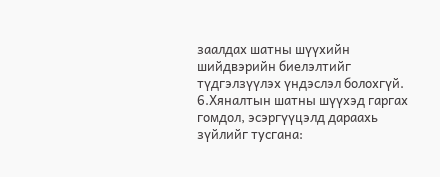заалдах шатны шүүхийн шийдвэрийн биелэлтийг түдгэлзүүлэх үндэслэл болохгүй.
6.Хяналтын шатны шүүхэд гаргах гомдол, эсэргүүцэлд дараахь зүйлийг тусгана: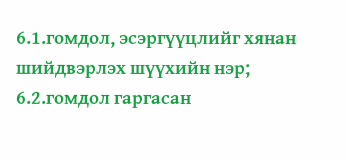6.1.гомдол, эсэргүүцлийг хянан шийдвэрлэх шүүхийн нэр;
6.2.гомдол гаргасан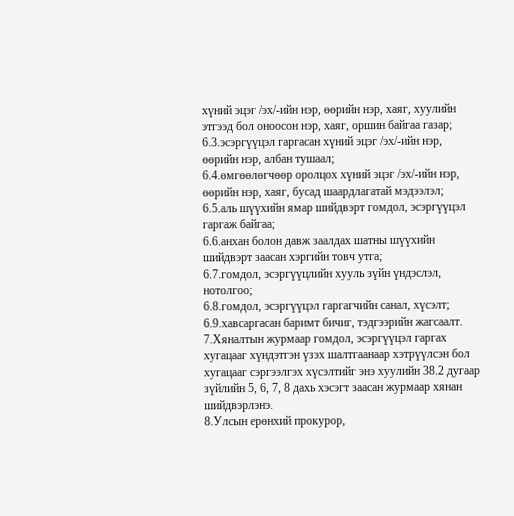хүний эцэг /эх/-ийн нэр, өөрийн нэр, хаяг, хуулийн этгээд бол оноосон нэр, хаяг, оршин байгаа газар;
6.3.эсэргүүцэл гаргасан хүний эцэг /эх/-ийн нэр, өөрийн нэр, албан тушаал;
6.4.өмгөөлөгчөөр оролцох хүний эцэг /эх/-ийн нэр, өөрийн нэр, хаяг, бусад шаардлагатай мэдээлэл;
6.5.аль шүүхийн ямар шийдвэрт гомдол, эсэргүүцэл гаргаж байгаа;
6.6.анхан болон давж заалдах шатны шүүхийн шийдвэрт заасан хэргийн товч утга;
6.7.гомдол, эсэргүүцлийн хууль зүйн үндэслэл, нотолгоо;
6.8.гомдол, эсэргүүцэл гаргагчийн санал, хүсэлт;
6.9.хавсаргасан баримт бичиг, тэдгээрийн жагсаалт.
7.Хяналтын журмаар гомдол, эсэргүүцэл гаргах хугацааг хүндэтгэн үзэх шалтгаанаар хэтрүүлсэн бол хугацааг сэргээлгэх хүсэлтийг энэ хуулийн 38.2 дугаар зүйлийн 5, 6, 7, 8 дахь хэсэгт заасан журмаар хянан шийдвэрлэнэ.
8.Улсын ерөнхий прокурор,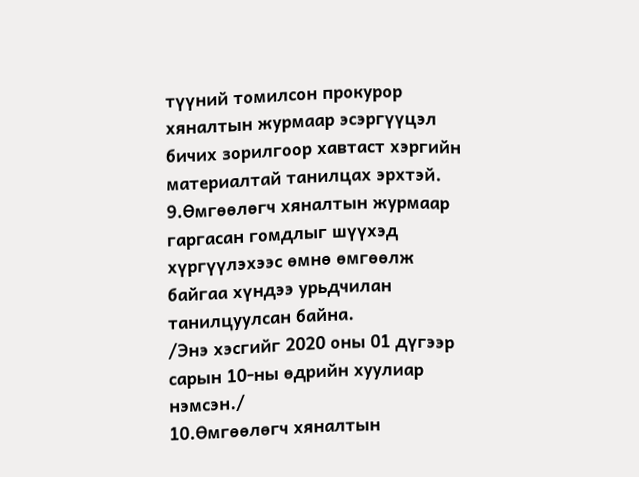түүний томилсон прокурор хяналтын журмаар эсэргүүцэл бичих зорилгоор хавтаст хэргийн материалтай танилцах эрхтэй.
9.Өмгөөлөгч хяналтын журмаар гаргасан гомдлыг шүүхэд хүргүүлэхээс өмнө өмгөөлж байгаа хүндээ урьдчилан танилцуулсан байна.
/Энэ хэсгийг 2020 оны 01 дүгээр сарын 10-ны өдрийн хуулиар нэмсэн./
10.Өмгөөлөгч хяналтын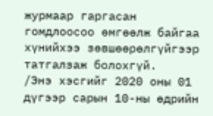журмаар гаргасан гомдлоосоо өмгөөлж байгаа хүнийхээ зөвшөөрөлгүйгээр татгалзаж болохгүй.
/Энэ хэсгийг 2020 оны 01 дүгээр сарын 10-ны өдрийн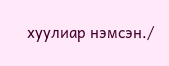хуулиар нэмсэн./